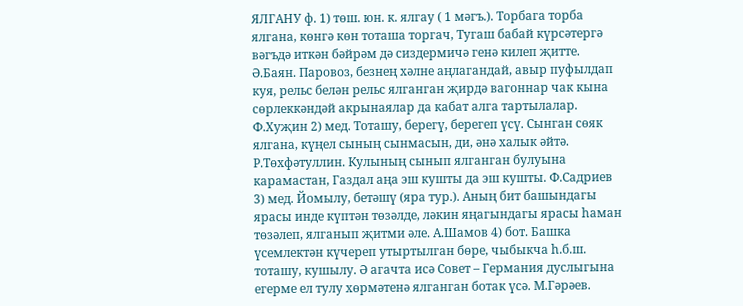ЯЛГАНУ ф. 1) төш. юн. к. ялгау ( 1 мәгъ.). Торбага торба ялгана, көнгә көн тоташа торгач, Тугаш бабай күрсәтергә вәгъдә иткән бәйрәм дә сиздермичә генә килеп җитте. Ә.Баян. Паровоз, безнең хәлне аңлагандай, авыр пуфылдап куя, рельс белән рельс ялганган җирдә вагоннар чак кына сөрлеккәндәй акрынаялар да кабат алга тартылалар. Ф.Хуҗин 2) мед. Тоташу, берегү, берегеп үсү. Сынган сөяк ялгана, күңел сының сынмасын, ди, әнә халык әйтә. Р.Төхфәтуллин. Кулының сынып ялганган булуына карамастан, Газдал аңа эш кушты да эш кушты. Ф.Садриев 3) мед. Йомылу, бетәшү (яра тур.). Аның бит башындагы ярасы инде күптән төзәлде, ләкин яңагындагы ярасы һаман төзәлеп, ялганып җитми әле. А.Шамов 4) бот. Башка үсемлектән күчереп утыртылган бөре, чыбыкча һ.б.ш. тоташу, кушылу. Ә агачта исә Совет – Германия дуслыгына егерме ел тулу хөрмәтенә ялганган ботак үсә. М.Гәрәев.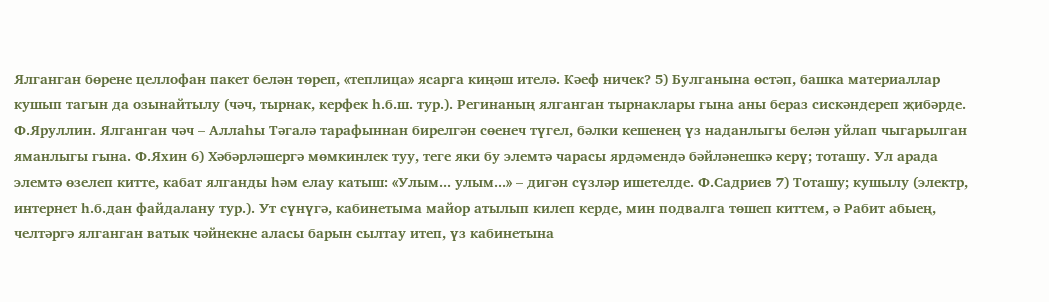Ялганган бөрене целлофан пакет белән төреп, «теплица» ясарга киңәш ителә. Кәеф ничек? 5) Булганына өстәп, башка материаллар кушып тагын да озынайтылу (чәч, тырнак, керфек һ.б.ш. тур.). Регинаның ялганган тырнаклары гына аны бераз сискәндереп җибәрде. Ф.Яруллин. Ялганган чәч – Аллаһы Тәгалә тарафыннан бирелгән сөенеч түгел, бәлки кешенең үз наданлыгы белән уйлап чыгарылган яманлыгы гына. Ф.Яхин 6) Хәбәрләшергә мөмкинлек туу, теге яки бу элемтә чарасы ярдәмендә бәйләнешкә керү; тоташу. Ул арада элемтә өзелеп китте, кабат ялганды һәм елау катыш: «Улым... улым...» – дигән сүзләр ишетелде. Ф.Садриев 7) Тоташу; кушылу (электр, интернет һ.б.дан файдалану тур.). Ут сүнүгә, кабинетыма майор атылып килеп керде, мин подвалга төшеп киттем, ә Рабит абыең, челтәргә ялганган ватык чәйнекне аласы барын сылтау итеп, үз кабинетына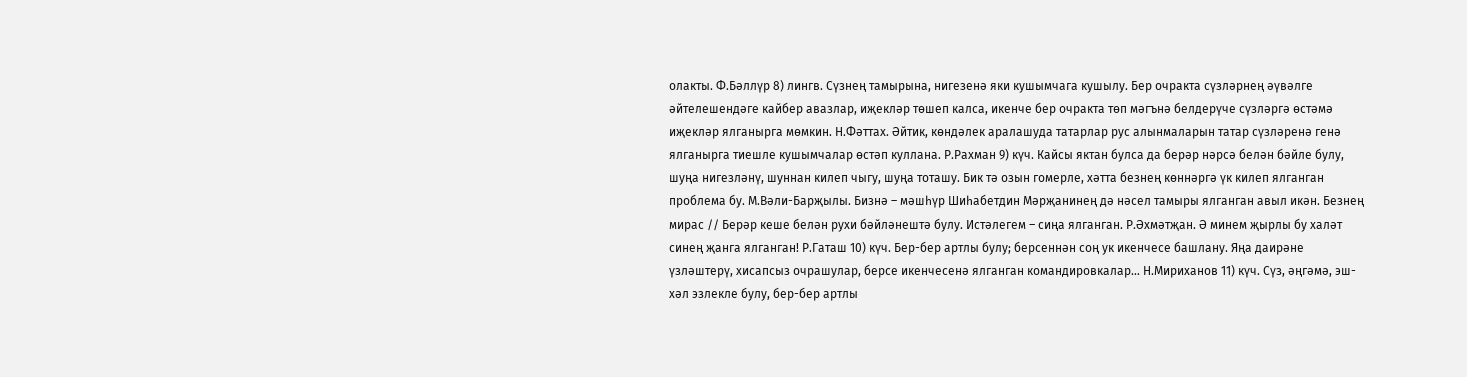олакты. Ф.Бәллүр 8) лингв. Сүзнең тамырына, нигезенә яки кушымчага кушылу. Бер очракта сүзләрнең әүвәлге әйтелешендәге кайбер авазлар, иҗекләр төшеп калса, икенче бер очракта төп мәгънә белдерүче сүзләргә өстәмә иҗекләр ялганырга мөмкин. Н.Фәттах. Әйтик, көндәлек аралашуда татарлар рус алынмаларын татар сүзләренә генә ялганырга тиешле кушымчалар өстәп куллана. Р.Рахман 9) күч. Кайсы яктан булса да берәр нәрсә белән бәйле булу, шуңа нигезләнү, шуннан килеп чыгу, шуңа тоташу. Бик тә озын гомерле, хәтта безнең көннәргә үк килеп ялганган проблема бу. М.Вәли-Барҗылы. Бизнә – мәшһүр Шиһабетдин Мәрҗанинең дә нәсел тамыры ялганган авыл икән. Безнең мирас // Берәр кеше белән рухи бәйләнештә булу. Истәлегем – сиңа ялганган. Р.Әхмәтҗан. Ә минем җырлы бу халәт синең җанга ялганган! Р.Гаташ 10) күч. Бер-бер артлы булу; берсеннән соң ук икенчесе башлану. Яңа даирәне үзләштерү, хисапсыз очрашулар, берсе икенчесенә ялганган командировкалар... Н.Мириханов 11) күч. Сүз, әңгәмә, эш-хәл эзлекле булу, бер-бер артлы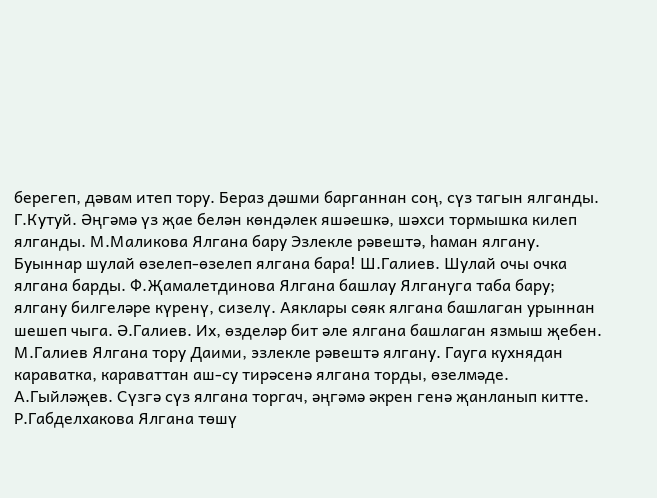берегеп, дәвам итеп тору. Бераз дәшми барганнан соң, сүз тагын ялганды. Г.Кутуй. Әңгәмә үз җае белән көндәлек яшәешкә, шәхси тормышка килеп ялганды. М.Маликова Ялгана бару Эзлекле рәвештә, һаман ялгану. Буыннар шулай өзелеп-өзелеп ялгана бара! Ш.Галиев. Шулай очы очка ялгана барды. Ф.Җамалетдинова Ялгана башлау Ялгануга таба бару; ялгану билгеләре күренү, сизелү. Аяклары сөяк ялгана башлаган урыннан шешеп чыга. Ә.Галиев. Их, өзделәр бит әле ялгана башлаган язмыш җебен. М.Галиев Ялгана тору Даими, эзлекле рәвештә ялгану. Гауга кухнядан караватка, караваттан аш-су тирәсенә ялгана торды, өзелмәде. А.Гыйләҗев. Сүзгә сүз ялгана торгач, әңгәмә әкрен генә җанланып китте. Р.Габделхакова Ялгана төшү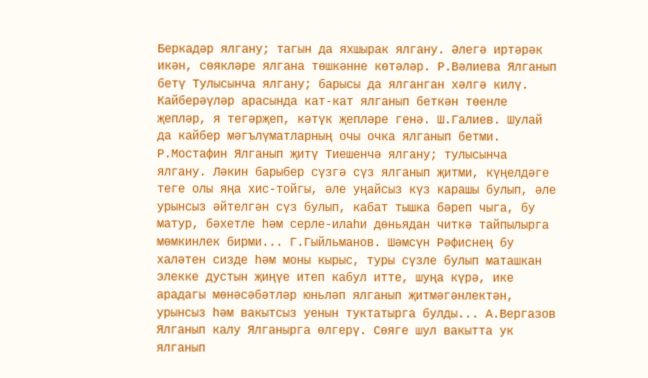Беркадәр ялгану; тагын да яхшырак ялгану. Әлегә иртәрәк икән, сөякләре ялгана төшкәнне көтәләр. Р.Вәлиева Ялганып бетү Тулысынча ялгану; барысы да ялганган хәлгә килү. Кайберәүләр арасында кат-кат ялганып беткән төенле җепләр, я тегәрҗеп, кәтүк җепләре генә. Ш.Галиев. Шулай да кайбер мәгълүматларның очы очка ялганып бетми. Р.Мостафин Ялганып җитү Тиешенчә ялгану; тулысынча ялгану. Ләкин барыбер сүзгә сүз ялганып җитми, күңелдәге теге олы яңа хис-тойгы, әле уңайсыз күз карашы булып, әле урынсыз әйтелгән сүз булып, кабат тышка бәреп чыга, бу матур, бәхетле һәм серле-илаһи дөньядан читкә тайпылырга мөмкинлек бирми... Г.Гыйльманов. Шәмсүн Рәфиснең бу халәтен сизде һәм моны кырыс, туры сүзле булып маташкан элекке дустын җиңүе итеп кабул итте, шуңа күрә, ике арадагы мөнәсәбәтләр юньләп ялганып җитмәгәнлектән, урынсыз һәм вакытсыз уенын туктатырга булды... А.Вергазов Ялганып калу Ялганырга өлгерү. Сөяге шул вакытта ук ялганып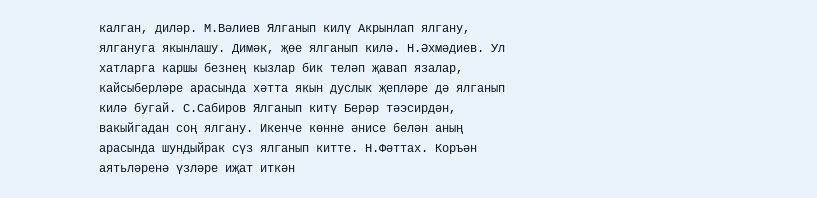калган, диләр. М.Вәлиев Ялганып килү Акрынлап ялгану, ялгануга якынлашу. Димәк, җөе ялганып килә. Н.Әхмәдиев. Ул хатларга каршы безнең кызлар бик теләп җавап язалар, кайсыберләре арасында хәтта якын дуслык җепләре дә ялганып килә бугай. С.Сабиров Ялганып китү Берәр тәэсирдән, вакыйгадан соң ялгану. Икенче көнне әнисе белән аның арасында шундыйрак сүз ялганып китте. Н.Фәттах. Коръән аятьләренә үзләре иҗат иткән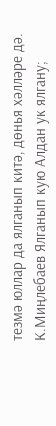тезмә юллар да ялганып китә, дөнья хәлләре дә. К.Миңлебаев Ялганып кую Алдан ук ялгану;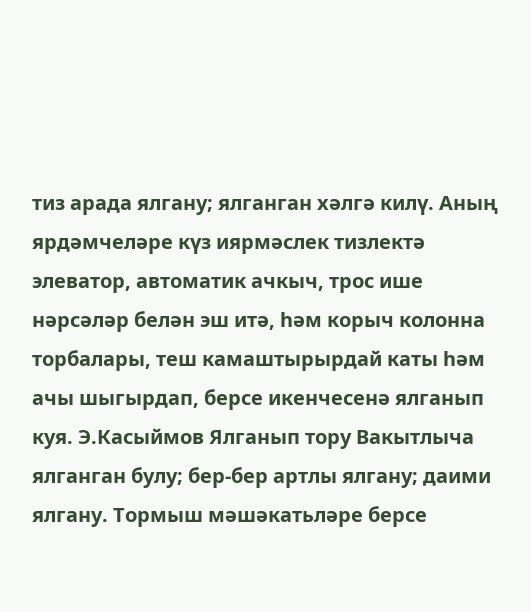тиз арада ялгану; ялганган хәлгә килү. Аның ярдәмчеләре күз иярмәслек тизлектә элеватор, автоматик ачкыч, трос ише нәрсәләр белән эш итә, һәм корыч колонна торбалары, теш камаштырырдай каты һәм ачы шыгырдап, берсе икенчесенә ялганып куя. Э.Касыймов Ялганып тору Вакытлыча ялганган булу; бер-бер артлы ялгану; даими ялгану. Тормыш мәшәкатьләре берсе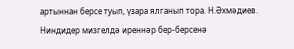артыннан берсе туып, үзара ялганып тора. Н.Әхмәдиев. Ниндидер мизгелдә иреннәр бер-берсенә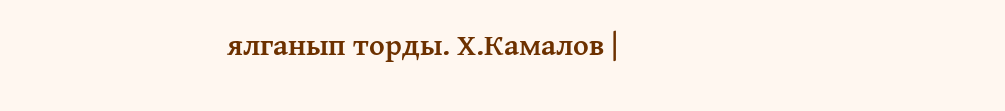ялганып торды. Х.Камалов |